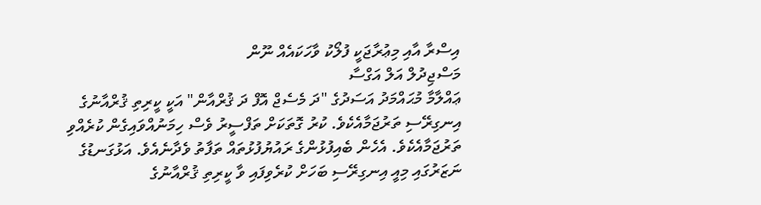އިސްރާ އާއި މިޢުރާޖަކީ ފުލޯކު ވާހަކައެއް ނޫން
މަސްޖިދުލް އަލް އަގްސާ
ޢައްލާމާ މުޙައްމަދު އަސަދުގެ "ދަ މެސެޖް އޮފް ދަ ޤުރްއާން" އަކީ ކީރިތި ޤުރްއާނުގެ އިނގިރޭސި ތަރުޖަމާއެކެވެ. ކުރު ގޮތަކަށް ތަފްސީރު ވެސް ހިމަނުއްވައިގެން ކުރެއްވި ތަރުޖަމާއެކެވެ. އެހެން ބެއިފުޅުންގެ ރައުޔުފުޅުތައް ތަފާތު ވެދާނެއެވެ. އަޅުގަނޑުގެ ނަޒަރުގައި މިއީ އިނގިރޭސި ބަހަށް ކުރެވިފައި ވާ ކީރިތި ޤުރްއާނުގެ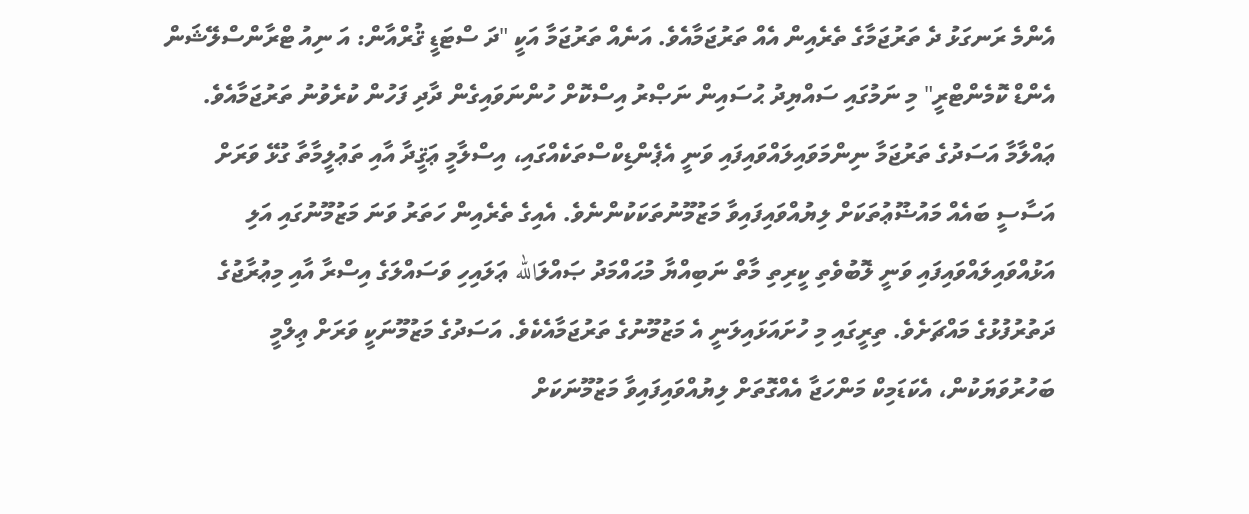އެންމެ ރަނގަޅު ދެ ތަރުޖަމާގެ ތެރެއިން އެއް ތަރުޖަމާއެވެ. އަނެއް ތަރުޖަމާ އަކީ "ދަ ސްޓަޑީ ޤުރްއާން: އަ ނިއު ޓްރާންސްލޭޝަން އެންޑް ކޮމެންޓްރީ" މި ނަމުގައި ސައްޔިދު ޙުސައިން ނަޞްރު އިސްކޮށް ހުންނަވައިގެން ދާދި ފަހުން ކުރެވުނު ތަރުޖަމާއެވެ.
ޢައްލާމާ އަސަދުގެ ތަރުޖަމާ ނިންމަވައިލައްވައިފައި ވަނީ އެޕެންޑިކްސްތަކެއްގައި، އިސްލާމީ ޢަޤީދާ އާއި ތަޢުލީމާތާ ގުޅޭ ވަރަށް އަސާސީ ބައެއް މައުޟޫޢުތަކަށް ލިޔުއްވައިފައިވާ މަޒުމޫނުތަކަކުންނެވެ. އެއިގެ ތެރެއިން ހަތަރު ވަނަ މަޒުމޫނުގައި އަލި އަޅުއްވައިލައްވައިފައި ވަނީ ލޮބުވެތި ކީރިތި މާތް ނަބިއްޔާ މުޙައްމަދު ޞައްލަالله ޢަލައިހި ވަސައްލަގެ އިސްރާ އާއި މިޢުރާޖުގެ ދަތުރުފުޅުގެ މައްޗަށެވެ. ތިރީގައި މި ހުށައަޅައިލަނީ އެ މަޒުމޫނުގެ ތަރުޖަމާއެކެވެ. އަސަދުގެ މަޒުމޫނަކީ ވަރަށް ޢިލްމީ ބަހުރުވަޔަކުން، އެކަޑަމިކް މަންހަޖާ އެއްގޮތަށް ލިޔުއްވައިފައިވާ މަޒުމޫނަކަށް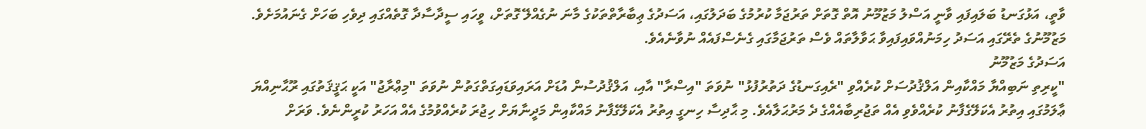ވާތީ، އަޅުގަނޑު ބަލައިފައި ވާނީ އަސްލު މަޒުމޫނު އޮތް ގޮތަށް ތަރުޖަމާ ކުރުމުގެ ބަދަލުގައި، އަސަދުގެ ޢިބާރާތްތަކުގެ މާނަ ނުގެއްލޭ ގޮތަށް، ވީހައި ސީދާސާދާ ގޮތެއްގައި ދިވެހި ބަހަށް ގެނައުމަށެވެ. މަޒުމޫނުގެ ތެރޭގައި އަސަދު ހިމަނުއްވައިފައިވާ ޙަވާލާތައް ވެސް ތަރުޖަމާގައި ގެނެސްފައެއް ނުވާނެއެވެ.
އަސަދުގެ މަޒުމޫނު
"ކީރިތި ނަބިއްޔާ މައްކާއިން އަލްޤުދުސަށް ކުރެއްވި "ރެއިގަނޑުގެ ދަތުރުފުޅު" ނުވަތަ "އިސްރާ" އާއި، އަލްޤުދުސުން އުޑަށް އަރައިވަޑައިގަތްގަތުން ނުވަތަ "މިޢްރާޖު" އަކީ ޙަޤީޤަތުގައި ރޫޙާނިއްޔަ ޢާލަމުގައި އިތުރު އެކަލޭގެފާނު ކުރެއްވެވި އެއް ތަޖުރިބާއެއްގެ ދެ މަރުޙަލާއެވެ. މި ޙާދިސާ ހިނގީ އިތުރު އެކަލޭގެފާނު މައްކާއިން މަދީނާޔަށް ހިޖުރަ ކުރެއްވުމުގެ އެއް އަހަރު ކުރީންނެވެ. ވަރަށް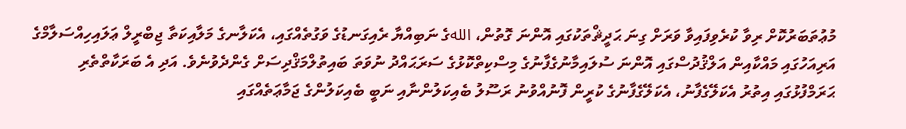މުޢުތަބަރުކޮށް ރިވާ ކުރެވިފައިވާ ވަރަށް ގިނަ ޙަދީޘްތަކުގައި އޮންނަ ގޮތުން، اللهގެ ނަބިއްޔާ ރެއިގަނޑުގެ ވަގުތެއްގައި، އެކަލާނގެ މަލާއިކަތާ ޖިބްރީލް ޢަލައިހިއްސަލާމްގެ އަރިއަހުގައި މައްކާއިން އަލްޤުދުސްގައި އޮންނަ ސުލައިމާނުގެފާނުގެ މިސްކިތްކޮޅުގެ ސަރަޙައްދު ނުވަތަ ބައިތުލްމަޤްދިސަށް ގެންދެވުނެވެ. އަދި އެ ބަރަކާތްތެރި ޙަރަމްފުޅުގައި އިތުރު އެކަލޭގެފާނު، އެކަލޭގެފާނުގެ ކުރީން ފޮނުއްވުނު ރަސޫލު ބެއިކަލުންނާއި ނަބީ ބެއިކަލުންގެ ޖަމާޢަތެއްގައި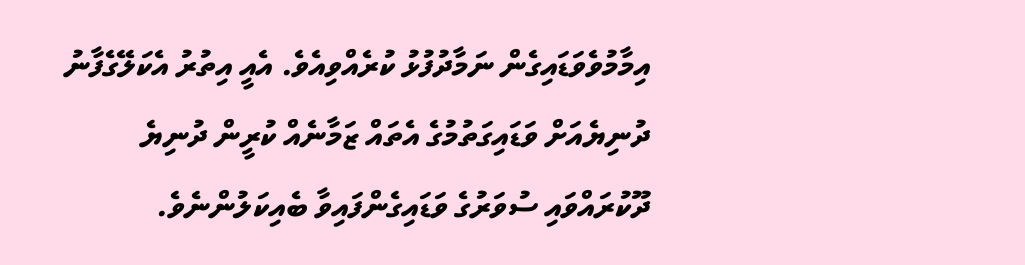އިމާމުވެވަޑައިގެން ނަމާދުފުޅު ކުރެއްވިއެވެ. އެއީ އިތުރު އެކަލޭގެފާނު ދުނިޔެއަށް ވަޑައިގަތުމުގެ އެތައް ޒަމާނެއް ކުރީން ދުނިޔެ ދޫކުރައްވައި ސުވަރުގެ ވަޑައިގެންފައިވާ ބެއިކަލުންނެވެ.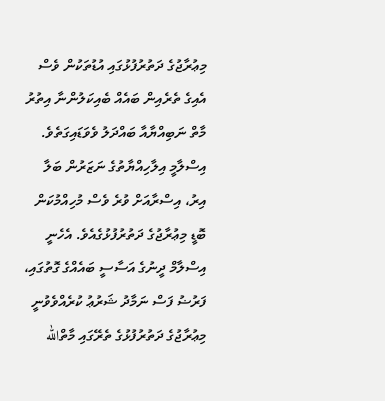މިޢުރާޖުގެ ދަތުރުފުޅުގައި އުޑުތަކުން ވެސް އެއިގެ ތެރެއިން ބައެއް ބެއިކަލުންނާ އިތުރު މާތް ނަބިއްޔާއާ ބައްދަލު ވެވަޑައިގަތެވެ. އިސްލާމީ އިލާހިއްޔާތުގެ ނަޒަރުން ބަލާ އިރު، އިސްރާއަށް ވުރެ ވެސް މުހިއްމުކަން ބޮޑީ މިޢުރާޖުގެ ދަތުރުފުޅުގެއެވެ. އެހެނީ އިސްލާމް ދީނުގެ އަސާސީ ބައެއްގެ ގޮތުގައި، ފަރުޟު ފަސް ނަމާދު ޝަރުޢު ކުރެއްވެވުނީ މިޢުރާޖުގެ ދަތުރުފުޅުގެ ތެރޭގައި މާތްالله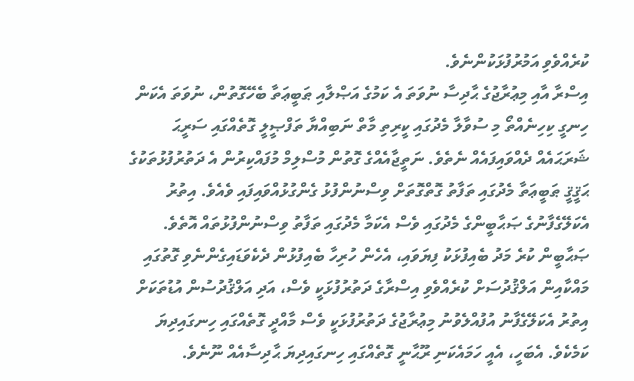ކުރެއްވެވި އަމުރުފުޅަކުންނެވެ.
އިސްރާ އާއި މިޢުރާޖުގެ ޙާދިސާ ނުވަތަ އެ ކަމުގެ އަޞްލާއި ޠަބީޢަތާ ބެހޭގޮތުން، ނުވަތަ އެކަން ހިނގީ ކިހިނެއްތޯ މި ސުވާލާ މެދުގައި ކީރިތި މާތް ނަބިއްޔާ ތަފްޞީލީ ގޮތެއްގައި ސަރީޙަ ޝަރަޙައެއް ދެއްވައިފައެއް ނެތެވެ. ނަތީޖާއެއްގެ ގޮތުން މުސްލިމް މުފައްކިރުން އެ ދަތުރުފުޅުތަކުގެ ޙަޤީޤީ ޠަބީޢަތާ މެދުގައި ތަފާތު ގޮތްގޮތަށް ވިސްނުންފުޅު ގެންގުޅުއްވައިފައި ވެއެވެ. އިތުރު އެކަލޭގެފާނުގެ ޞަޙާބީންގެ މެދުގައި ވެސް އެކަމާ މެދުގައި ތަފާތު ވިސްނުންފުޅުތައް އޮތެވެ. ޞަޙާބީން ކުރެ މަދު ބެއިފުޅަކު ފިޔަވައި، އެހެން ހުރިހާ ބެއިފުޅުން ދެކެވަޑައިގެންނެވި ގޮތުގައި މައްކާއިން އަލްޤުދުސަށް ކުރެއްވެވި އިސްރާގެ ދަތުރުފުޅަކީ ވެސް، އަދި އަލްޤުދުސުން އުޑުތަކަށް އިތުރު އެކަލޭގެފާނު އުފުއްލެވުނު މިޢުރާޖުގެ ދަތުރުފުޅަކީ ވެސް މާއްދީ ގޮތެއްގައި ހިނގައިދިޔަ ކަމެކެވެ. އެބަހީ، އެއީ ހަމައެކަނި ރޫޙާނީ ގޮތެއްގައި ހިނގައިދިޔަ ޙާދިސާއެއް ނޫނެވެ.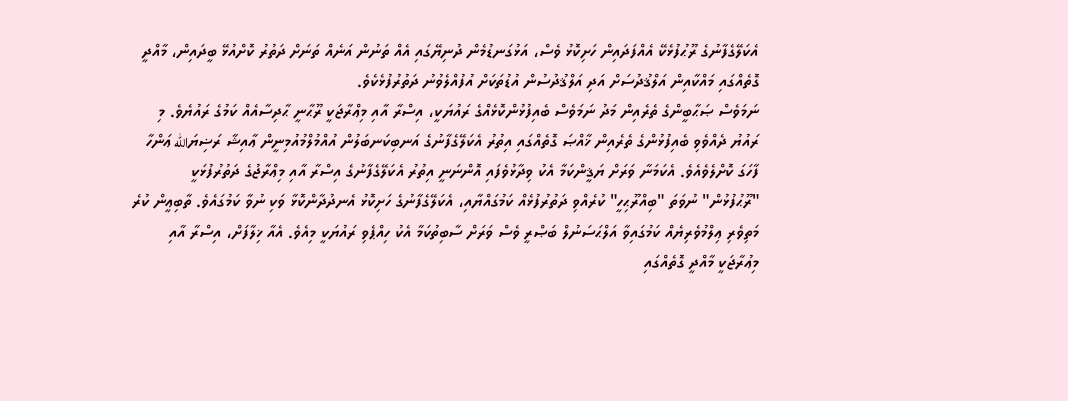އެކަލޭގެފާނުގެ ރޫޙުފުޅެކޭ އެއްފަދައިން ހަށިކޮޅު ވެސް، އަޅުގަނޑުމެން ދުނިޔޭގައި އެއް ތަނުން އަނެއް ތަނަށް ދަތުރު ކޮށްއުޅޭ ބީދައިން، މާއްދީ ގޮތެއްގައި މައްކާއިން އަލްޤުދުސަށް އަދި އަލްޤުދުސުން އުޑުތަކަށް އުފުއްލެވުނު ދަތުރުފުޅެކެވެ.
ނަމަވެސް ޞަޙާބީންގެ ތެރެއިން މަދު ނަމަވެސް ބެއިފުޅުންކޮޅެއްގެ ރައުޔަކީ، އިސްރާ އާއި މިޢްރާޖަކީ ރޫޙާނީ ޙާދިސާއެއް ކަމުގެ ރައުޔެވެ. މި ރައުޔު ދެއްވެވި ބެއިފުޅުންގެ ތެރެއިން ޚާއްޞަ ގޮތެއްގައި އިތުރު އެކަލޭގެފާނުގެ އަނބިކަނބަލުން އުއްމުލްމުއުމިނީން ޢާއިޝާ ރަޟިޔަالله ޢަންހާ ފާހަގަ ކޮށްލެވެއެވެ. އެކަމަނާ ވަރަށް ޔަޤީންކަމާ އެކު ވިދާޅުވެފައި އޮންނަނީ އިތުރު އެކަލޭގެފާނުގެ އިސްރާ އާއި މިޢްރާޖުގެ ދަތުރުފުޅަކީ "ރޫޙުފުޅުން" ނުވަތަ "ބިއްރޫޙިހީ" ކުރެއްވި ދަތުރުފުޅެއް ކަމުގައްޔާއި، އެކަލޭގެފާނުގެ ހަށިކޮޅު އެނދުދާންކޮޅާ ވަކި ނުވާ ކަމުގައެވެ. ތާބިޢީން ކުރެ މަތިވެރި ޢިލްމުވެރިޔެއް ކަމުގައިވާ އަލްޙަސަނުލް ބަޞްރީ ވެސް ވަރަށް ސާބިތުކަމާ އެކު ހިއްޕެވި ރައުޔަކީ މިއެވެ. އެއާ ޚިލާފަށް، އިސްރާ އާއި މިޢުރާޖަކީ މާއްދީ ގޮތެއްގައި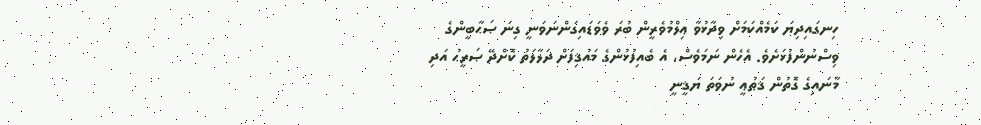ހިނގައިދިޔަ ކަމެއްކަމަށް ވިދާޅުވާ ޢިލްމުވެރީން ބުރަ ވެވަޑައިގަންނަވަނީ ގިނަ ޞަޙާބީންގެ ވިސްނުންފުޅަށެވެ. އެހެން ނަމަވެސް، އެ ބެއިފުޅުންގެ މައުޤިފަށް ދަލާލަތު ކޮށްދޭ ޞަރީޙު އަދި މާނައިގެ ގޮތުން ޤަޠުޢީ ނުވަތަ ޔަޤީނީ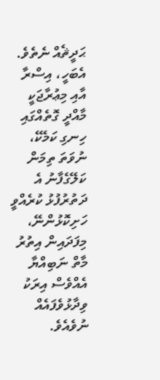ޙަދީޘެއް ނެތެވެ. އެބަހީ، އިސްރާ އާއި މިޢުރާޖަކީ މާއްދީ ގޮތެއްގައި ހިނގި ކަމެކޭ، ނުވަތަ ތިމަން ކަލޭގެފާނު އެ ދަތުރުފުޅު ކުރެއްވީ ހަށިކޮޅުންނޭ، މިފަދައިން އިތުރު މާތް ނަބިއްޔާ އެއްވެސް އިރަކު ވިދާޅުވެފައެއް ނުވެއެވެ.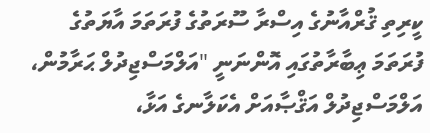ކީރިތި ޤުރްއާނުގެ އިސްރާ ސޫރަތުގެ ފުރަތަމަ އާޔަތުގެ ފުރަތަމަ ޢިބާރާތުގައި އޮންނަނީ "އަލްމަސްޖިދުލް ޙަރާމުން، އަލްމަސްޖިދުލް އަޤްޞާއަށް އެކަލާނގެ އަޅާ،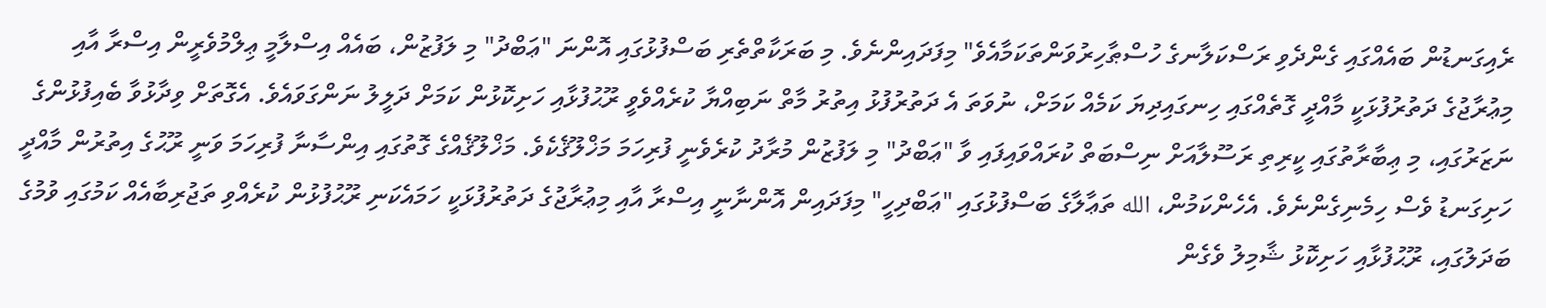ރެއިގަނޑުން ބައެއްގައި ގެންދެވި ރަސްކަލާނގެ ހުސްޠާހިރުވަންތަކަމާއެވެ" މިފަދައިންނެވެ. މި ބަރަކާތްތެރި ބަސްފުޅުގައި އޮންނަ "ޢަބްދު" މި ލަފުޒުން، ބައެއް އިސްލާމީ ޢިލްމުވެރީން އިސްރާ އާއި މިޢުރާޖުގެ ދަތުރުފުޅަކީ މާއްދީ ގޮތެއްގައި ހިނގައިދިޔަ ކަމެއް ކަމަށް، ނުވަތަ އެ ދަތުރުފުޅު އިތުރު މާތް ނަބިއްޔާ ކުރެއްވެވީ ރޫޙުފުޅާއި ހަށިކޮޅުން ކަމަށް ދަލީލު ނަންގަވައެވެ. އެގޮތަށް ވިދާޅުވާ ބެއިފުޅުންގެ ނަޒަރުގައި، މި ޢިބާރާތުގައި ކީރިތި ރަސޫލާއަށް ނިސްބަތް ކުރައްވައިފައި ވާ "ޢަބްދު" މި ލަފުޒުން މުރާދު ކުރެވެނީ ފުރިހަމަ މަޚްލޫޤެކެވެ. މަޚްލޫޤެއްގެ ގޮތުގައި އިންސާނާ ފުރިހަމަ ވަނީ ރޫޙުގެ އިތުރުން މާއްދީ ހަށިގަނޑު ވެސް ހިމެނިގެންނެވެ. އެހެންކަމުން، الله ތަޢާލާގެ ބަސްފުޅުގައި "ޢަބްދިހީ" މިފަދައިން އޮންނާނީ އިސްރާ އާއި މިޢުރާޖުގެ ދަތުރުފުޅަކީ ހަމައެކަނި ރޫޙުފުޅުން ކުރެއްވި ތަޖުރިބާއެއް ކަމުގައި ވުމުގެ ބަދަލުގައި، ރޫޙުފުޅާއި ހަށިކޮޅު ޝާމިލު ވެގެން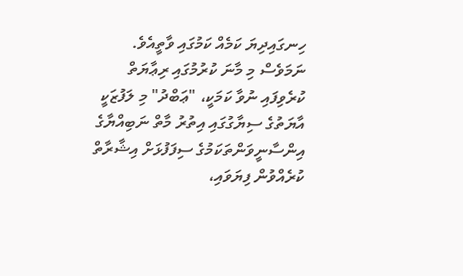ހިނގައިދިޔަ ކަމެއް ކަމުގައި ވާތީއެވެ. ނަމަވެސް މި މާނަ ކުރުމުގައި ރިޢާޔަތް ކުރެވިފައި ނުވާ ކަމަކީ، "ޢަބްދު" މި ލަފުޒަކީ އާޔަތުގެ ސިޔާގުގައި އިތުރު މާތް ނަބިއްޔާގެ އިންސާނީވަންތަކަމުގެ ސިފަފުޅަށް އިޝާރާތް ކުރެއްވުން ފިޔަވައި،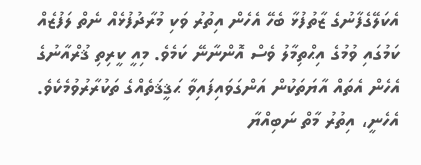އެކަލޭގެފާނުގެ ޒާތުފުޅާ ބެހޭ އެހެން އިތުރު ވަކި މުރާދުފުޅެއް ނެތް ލަފުޒެއް ކަމުގައި ވުމުގެ އިޙްތިމާލު ވެސް އޮންނާނޭ ކަމެވެ. މިއީ ކީރިތި ޤުރްއާނުގެ އެހެން އެތައް އާޔަތަކުން އަންގަވައިފައިވާ ޙަޤީޤަތެއްގެ ތަކުރާރުވުމެކެވެ. އެހެނީ، އިތުރު މާތް ނަބިއްޔާ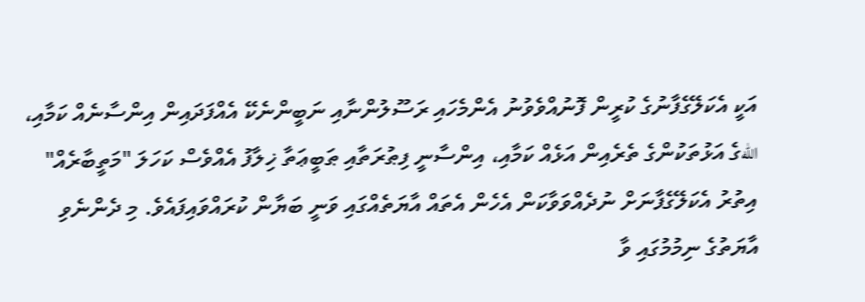އަކީ އެކަލޭގެފާނުގެ ކުރީން ފޮނުއްވެވުނު އެންމެހައި ރަސޫލުންނާއި ނަބީންނެކޭ އެއްފަދައިން އިންސާނެއް ކަމާއި، اللهގެ އަޅުތަކުންގެ ތެރެއިން އަޅެއް ކަމާއި، އިންސާނީ ފިޠުރަތާއި ޠަބީޢަތާ ޚިލާފު އެއްވެސް ކަހަލަ "މަތީބާރެއް" އިތުރު އެކަލޭގެފާނަށް ނުދެއްވަވާކަން އެހެން އެތައް އާޔަތެއްގައި ވަނީ ބަޔާން ކުރައްވައިފައެވެ. މި ދެންނެވި އާޔަތުގެ ނިމުމުގައި ވާ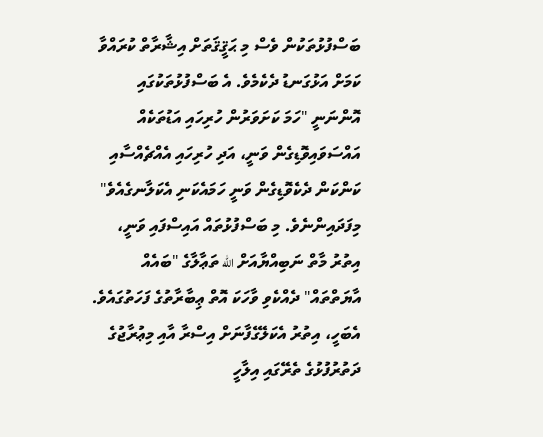ބަސްފުޅުތަކުން ވެސް މި ޙަޤީޤަތަށް އިޝާރާތް ކުރައްވާ ކަމަށް އަޅުގަނޑު ދެކެމެވެ. އެ ބަސްފުޅުތަކުގައި އޮންނަނީ "ހަމަ ކަށަވަރުން ހުރިހައި އަޑުތަކެއް އައްސަވައިވޮޑިގެން ވަނީ، އަދި ހުރިހައި އެއްޗެއްސާއި ކަންކަން ދެކެވޮޑިގެން ވަނީ ހަމައެކަނި އެކަލާނގެއެވެ" މިފަދައިންނެވެ. މި ބަސްފުޅުތައް އައިސްފައި ވަނީ، އިތުރު މާތް ނަބިއްޔާއަށް الله ތަޢާލާގެ "ބައެއް އާޔަތްތައް" ދެއްކެވި ވާހަކަ އޮތް ޢިބާރާތުގެ ފަހަތުގައެވެ. އެބަހީ، އިތުރު އެކަލޭގެފާނަށް އިސްރާ އާއި މިޢުރާޖުގެ ދަތުރުފުޅުގެ ތެރޭގައި އިލާހީ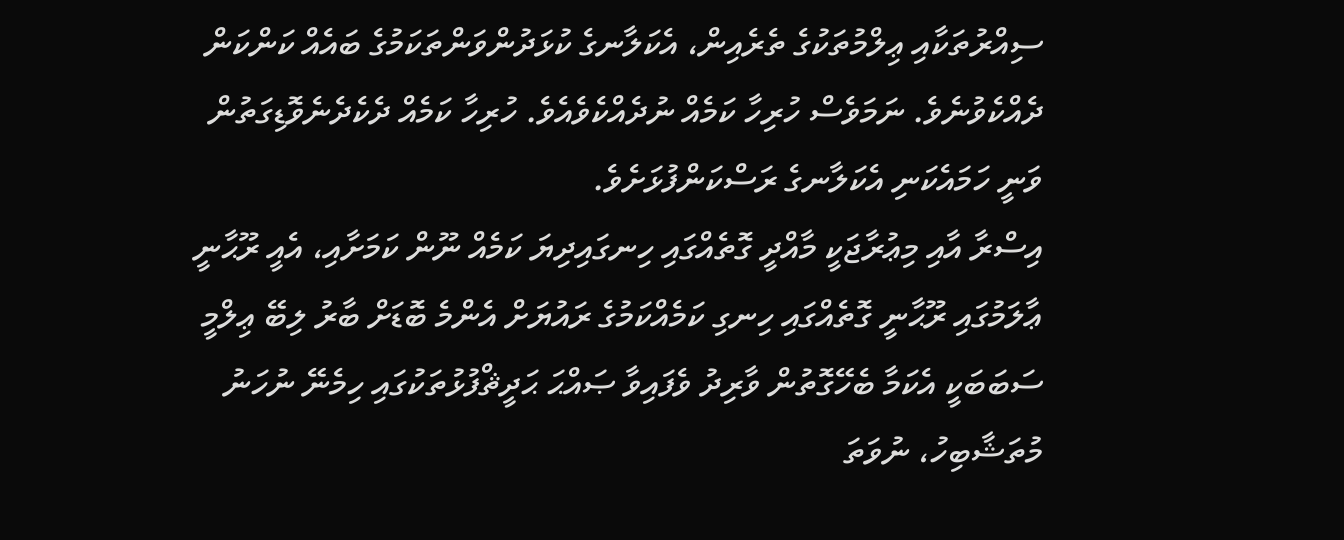ސިއްރުތަކާއި ޢިލްމުތަކުގެ ތެރެއިން، އެކަލާނގެ ކުޅަދުންވަންތަކަމުގެ ބައެއް ކަންކަން ދެއްކެވުނެވެ. ނަމަވެސް ހުރިހާ ކަމެއް ނުދެއްކެވެއެވެ. ހުރިހާ ކަމެއް ދެކެދެނެވޮޑިގަތުން ވަނީ ހަމައެކަނި އެކަލާނގެ ރަސްކަންފުޅަށެވެ.
އިސްރާ އާއި މިޢުރާޖަކީ މާއްދީ ގޮތެއްގައި ހިނގައިދިޔަ ކަމެއް ނޫން ކަމަށާއި، އެއީ ރޫޙާނީ ޢާލަމުގައި ރޫޙާނީ ގޮތެއްގައި ހިނގި ކަމެއްކަމުގެ ރައުޔަށް އެންމެ ބޮޑަށް ބާރު ލިބޭ ޢިލްމީ ސަބަބަކީ އެކަމާ ބެހޭގޮތުން ވާރިދު ވެފައިވާ ޞައްޙަ ޙަދީޘްފުޅުތަކުގައި ހިމެނޭ ނުހަނު މުތަޝާބިހު، ނުވަތަ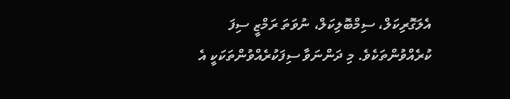އެލަގޮރިކަލް، ސިމްބޮލިކަލް، ނުވަތަ ރަމްޒީ ސިފަ ކުރެއްވުންތަކެވެ. މި ދަންނަވާ ސިފަކުރެއްވުންތަކަކީ އެ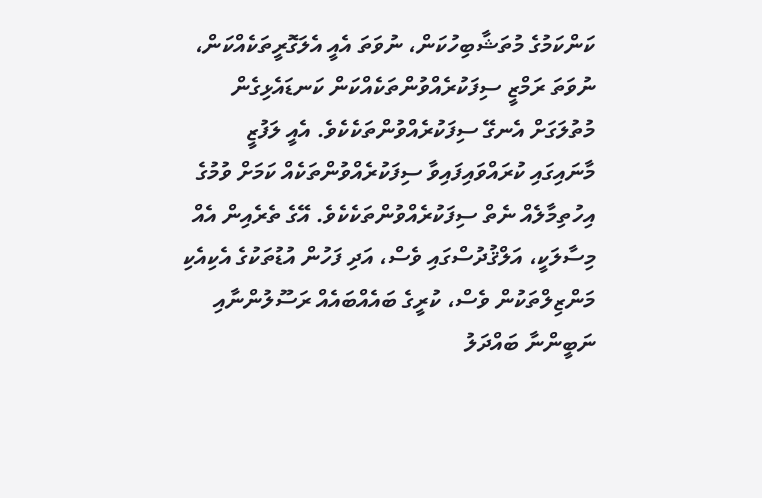ކަންކަމުގެ މުތަޝާބިހުކަން، ނުވަތަ އެއީ އެލަގޮރީތަކެއްކަން، ނުވަތަ ރަމްޒީ ސިފަކުރެއްވުންތަކެއްކަން ކަނޑައެޅިގެން މުތުލަގަށް އެނގޭ ސިފަކުރެއްވުންތަކެކެވެ. އެއީ ލަފުޒީ މާނައިގައި ކުރައްވައިފައިވާ ސިފަކުރެއްވުންތަކެއް ކަމަށް ވުމުގެ އިހުތިމާލެއް ނެތް ސިފަކުރެއްވުންތަކެކެވެ. އޭގެ ތެރެއިން އެއް މިސާލަކީ، އަލްޤުދުސްގައި ވެސް، އަދި ފަހުން އުޑުތަކުގެ އެކިއެކި މަންޒިލްތަކުން ވެސް، ކުރީގެ ބައެއްބައެއް ރަސޫލުންނާއި ނަބީންނާ ބައްދަލު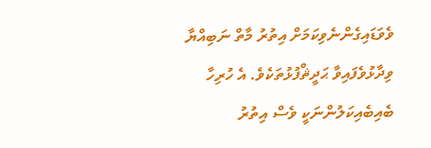ވެވަޑައިގެންނެވިކަމަށް އިތުރު މާތް ނަބިއްޔާ ވިދާޅުވެފައިވާ ޙަދީޘްފުޅުތަކެވެ. އެ ހުރިހާ ބެއިބެއިކަލުންނަކީ ވެސް އިތުރު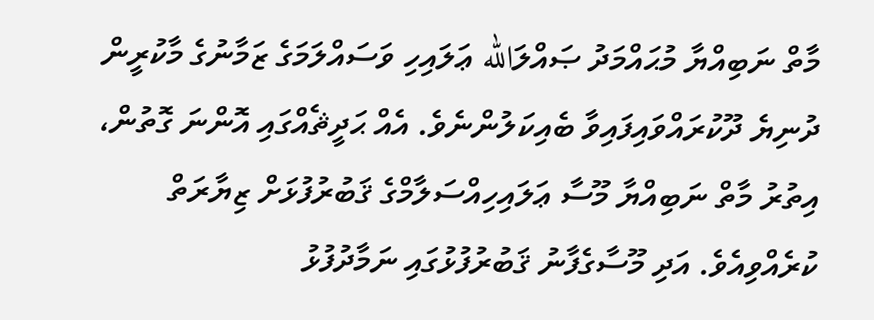މާތް ނަބިއްޔާ މުޙައްމަދު ޞައްލަالله ޢަލައިހި ވަސައްލަމަގެ ޒަމާނުގެ މާކުރީން ދުނިޔެ ދޫކުރައްވައިފައިވާ ބެއިކަލުންނެވެ. އެއް ޙަދީޘެއްގައި އޮންނަ ގޮތުން، އިތުރު މާތް ނަބިއްޔާ މޫސާ ޢަލައިހިއްސަލާމްގެ ޤަބުރުފުޅަށް ޒިޔާރަތް ކުރެއްވިއެވެ. އަދި މޫސާގެފާނު ޤަބުރުފުޅުގައި ނަމާދުފުޅު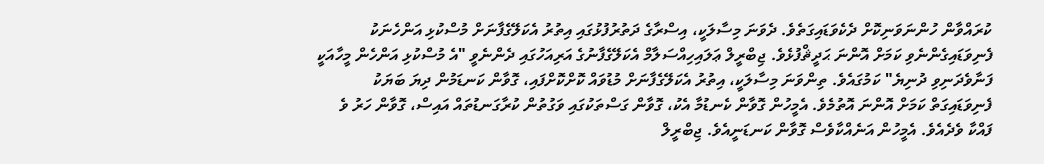ކުރައްވާން ހުންނަވަނިކޮށް ދެކެވަޑައިގަތެވެ. ދެވަނަ މިސާލަކީ، އިސްރާގެ ދަތުރުފުޅުގައި އިތުރު އެކަލޭގެފާނަށް މުސްކުޅި އަންހެނަކު ފެނިވަޑައިގެންނެވި ކަމަށް އޮންނަ ޙަދީޘްފުޅެވެ. ޖިބްރީލް ޢަލައިހިއްސަލާމް އެކަލޭގެފާނުގެ އަރިއަހުގައި ދެންނެވީ "އެ މުސްކުޅި އަންހެން މީހާއަކީ ފަނާވެދަނިވި ދުނިޔެ" ކަމުގައެވެ. ތިންވަނަ މިސާލަކީ، އިތުރު އެކަލޭގެފާނަށް މުޑުވައް ކޮށްކޮށްފައި، ގޮވާން ކަނޑަމުން ދިޔަ ބަޔަކު ފެނިވަޑައިގަތް ކަމަށް އޮންނަ އޮތުމެވެ. އެމީހުން ގޮވާން ކެނޑުމާ އެކު، ގޮވާން ގަސްތަކުގައި ވަގުތުން ކުރާގަނޑުތައް އައިސް، ގޮވާން ހަރު ވެ ފައްކާ ވެދެއެވެ. އެމީހުން އަނެއްކާވެސް ގޮވާން ކަނޑަނީއެވެ. ޖިބްރީލް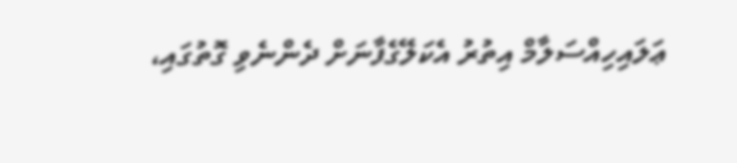ޢަލައިހިއްސަލާމް އިތުރު އެކަލޭގެފާނަށް ދެންނެވި ގޮތުގައި،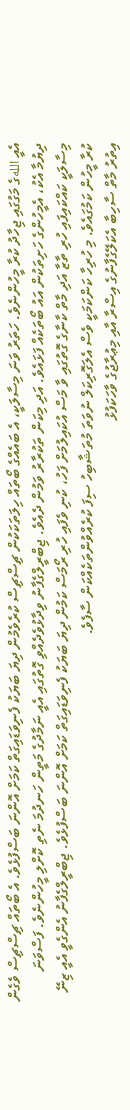އެއީ اللهގެ މަގުގައި ޖިހާދު ކުރާ މީހުންނެވެ. ހަތަރު ވަނަ މިސާލަކީ، އެ ބައެއްގެ ބޯތައް ހިލަތަކަކުން ޗިސްޗިސް ކުރެވެމުން ދިޔަ ބަޔަކު ފެނިވަޑައިގަތް ކަމަށް އޮންނަ ބަސްފުޅެވެ. އެ ބޯތައް ޗިސްޗިސް ވެގެން ދިޔުމާ އެކު، އެމީހުންގެ ހަށިތަކުން އައު ބޯތަކެއް ފަޅައެވެ. އަދި މިކަން ތަކުރާރު ވަމުން ދެއެވެ. ޖިބްރީލްގެފާނު ވިދާޅުވެދެއްވި ގޮތުގައި އެއީ ނަމާދުގެ މަތީން ހަނދުމަ ނެތި ކޮށްލި މީހުންނެވެ. ފަސްވަނަ މިސާލަކީ ކައްކައިފައި ހުރި ތާޒާ އަދި މާތް ކާނާގެ ގޮތުގައި ވާ މަސް އުކައިލުމަށް ފަހު، ކުނި ވެފައި ހުރި ރޯމަސް ކަމުން ދިޔަ ބަޔަކު ފެނިވަޑައިގަތް ކަމަށް އޮންނަ ބަސްފުޅެވެ. ޖިބްރީލްގެފާނު އެންގެވީ އެއީ ޒިނޭ ކުރާ މީހުން ކަމުގައެވެ. މި ހުރިހާ ކަންކަމަކީ ވެސް އެލަގޮރިކަލް ނުވަތަ މުތަޝާބިހު ސިފަ ކުރެއްވުންތަކެއްކަން ސާފެވެ.
އިތުރު މާތް ސާހިބާ އެކަލޭގެފާނުގެ އިސްރާ އާއި މިޢުރާޖުގެ ވާހަކަފުޅު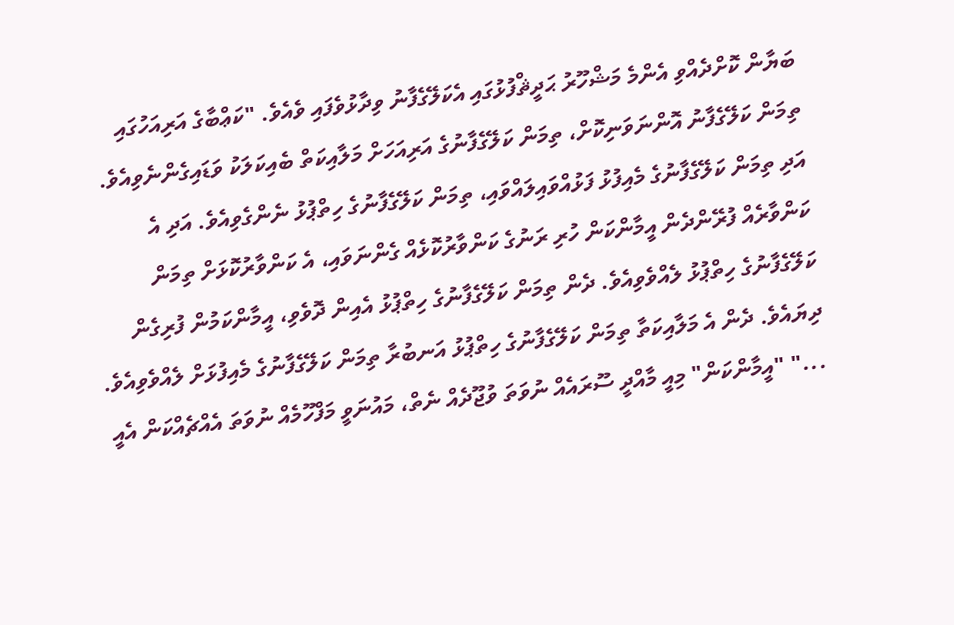ބަޔާން ކޮށްދެއްވި އެންމެ މަޝްހޫރު ޙަދީޘްފުޅުގައި އެކަލޭގެފާނު ވިދާޅުވެފައި ވެއެވެ. "ކަޢްބާގެ އަރިއަހުގައި ތިމަން ކަލޭގެފާނު އޮންނަވަނިކޮށް، ތިމަން ކަލޭގެފާނުގެ އަރިއަހަށް މަލާއިކަތް ބެއިކަލަކު ވަޑައިގެންނެވިއެވެ. އަދި ތިމަން ކަލޭގެފާނުގެ މެއިފުޅު ފަޅުއްވައިލައްވައި، ތިމަން ކަލޭގެފާނުގެ ހިތްޕުޅު ނެންގެވިއެވެ. އަދި އެ ކަންވާރެއް ފުރޭންދެން އީމާންކަން ހުރި ރަނުގެ ކަންވާރުކޮޅެއް ގެންނަވައި، އެ ކަންވާރުކޮޅަށް ތިމަން ކަލޭގެފާނުގެ ހިތްޕުޅު ލެއްވެވިއެވެ. ދެން ތިމަން ކަލޭގެފާނުގެ ހިތްޕުޅު އެއިން ދޮވެވި، އީމާންކަމުން ފުރިގެން ދިޔައެވެ. ދެން އެ މަލާއިކަތާ ތިމަން ކަލޭގެފާނުގެ ހިތްޕުޅު އަނބުރާ ތިމަން ކަލޭގެފާނުގެ މެއިފުޅަށް ލެއްވެވިއެވެ. ..." "އީމާންކަން" މިއީ މާއްދީ ސޫރައެއް ނުވަތަ ވުޖޫދެއް ނެތް، މައުނަވީ މަފްހޫމެއް ނުވަތަ އެއްޗެއްކަން އެއީ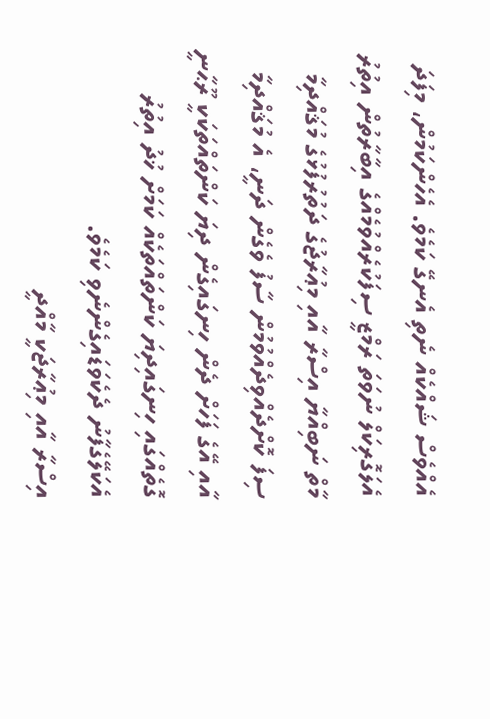އެއްވެސް ޝައްކެއް ނެތި އެނގޭ ކަމެވެ. އެހެންކަމުން، މިފަދަ އެލަގޮރިކަލް ނުވަތަ ރަމްޒީ ސިފަކުރެއްވުމެއްގެ އިބާރާތުން އިތުރު މާތް ނަބިއްޔާ އިސްރާ އާއި މިޢުރާޖުގެ ދަތުރުފުޅުގެ މުޤައްދިމާ ސިފަ ކޮށްދެއްވިދެއްވުމުން ސާފު ވެގެން ދަނީ، އެ މުޤައްދިމާ އާއި އޭގެ ފަހަށް ދެން ހިނގައިގެން ދިޔަ ކަންތައްތަކަކީ ރޫޙާނީ ގޮތެއްގައި ހިނގައިދިޔަ ކަންތައްތަކެއް ކަމަށް ޚުދު އިތުރު އެކަލޭގެފާނު ދެކެވަޑައިގެންނެވި ކަމެވެ.
އިސްރާ އާއި މިޢުރާޖަކީ މާއްދީ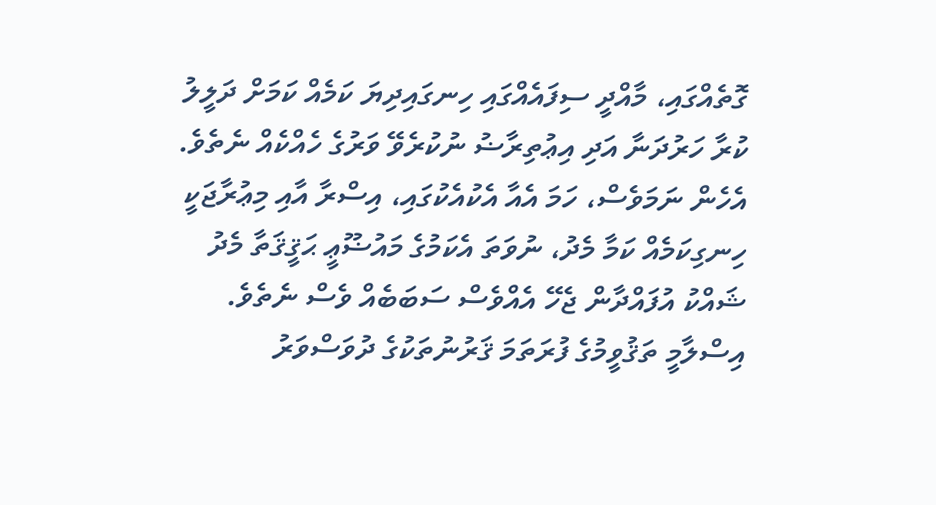ގޮތެއްގައި، މާއްދީ ސިފައެއްގައި ހިނގައިދިޔަ ކަމެއް ކަމަށް ދަލީލު ކުރާ ހަރުދަނާ އަދި އިޢުތިރާޟު ނުކުރެވޭ ވަރުގެ ހެއްކެއް ނެތެވެ. އެހެން ނަމަވެސް، ހަމަ އެއާ އެކުއެކުގައި، އިސްރާ އާއި މިޢުރާޖަކީ ހިނގިކަމެއް ކަމާ މެދު، ނުވަތަ އެކަމުގެ މައުޟޫޢީ ޙަޤީޤަތާ މެދު ޝައްކު އުފައްދާން ޖެހޭ އެއްވެސް ސަބަބެއް ވެސް ނެތެވެ. އިސްލާމީ ތަޤުވީމުގެ ފުރަތަމަ ޤަރުނުތަކުގެ ދުވަސްވަރު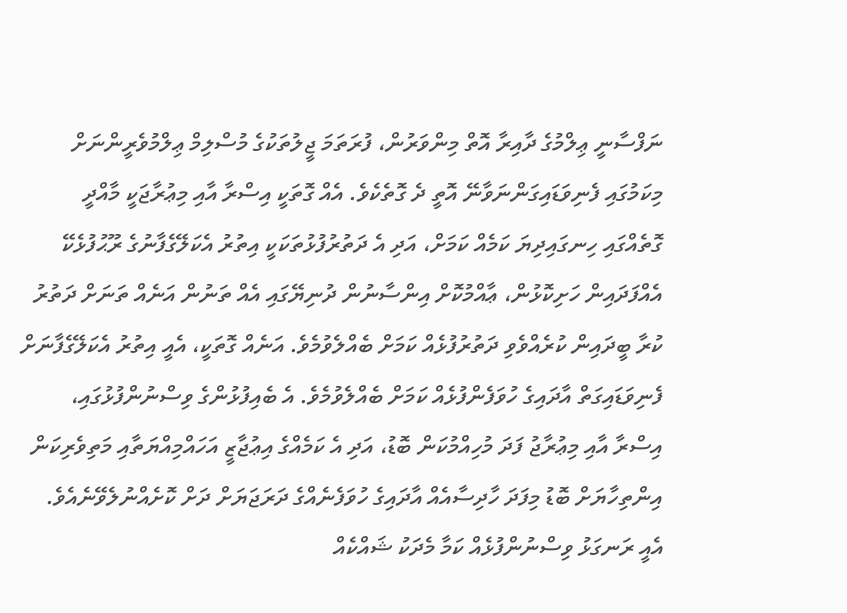ނަފްސާނީ ޢިލްމުގެ ދާއިރާ އޮތް މިންވަރުން، ފުރަތަމަ ޖީލުތަކުގެ މުސްލިމް ޢިލްމުވެރީންނަށް މިކަމުގައި ފެނިވަޑައިގަންނަވާނޭ އޮތީ ދެ ގޮތެކެވެ. އެއް ގޮތަކީ އިސްރާ އާއި މިޢުރާޖަކީ މާއްދީ ގޮތެއްގައި ހިނގައިދިޔަ ކަމެއް ކަމަށް، އަދި އެ ދަތުރުފުޅުތަކަކީ އިތުރު އެކަލޭގެފާނުގެ ރޫޙުފުޅެކޭ އެއްފަދައިން ހަށިކޮޅުން، ޢާއްމުކޮށް އިންސާނުން ދުނިޔޭގައި އެއް ތަނުން އަނެއް ތަނަށް ދަތުރު ކުރާ ބީދައިން ކުރެއްވެވި ދަތުރުފުޅެއް ކަމަށް ބެއްލެވުމެވެ. އަނެއް ގޮތަކީ، އެއީ އިތުރު އެކަލޭގެފާނަށް ފެނިވަޑައިގަތް އާދައިގެ ހުވަފެންފުޅެއް ކަމަށް ބެއްލެވުމެވެ. އެ ބެއިފުޅުންގެ ވިސްނުންފުޅުގައި، އިސްރާ އާއި މިޢުރާޖު ފަދަ މުހިއްމުކަން ބޮޑު، އަދި އެ ކަމެއްގެ އިޢުޖާޒީ އަހައްމިއްޔަތާއި މަތިވެރިކަން އިންތިހާޔަށް ބޮޑު މިފަދަ ހާދިސާއެއް އާދައިގެ ހުވަފެނެއްގެ ދަރަޖަޔަށް ދަށް ކޮށެއްނުލެވޭނެއެވެ. އެއީ ރަނގަޅު ވިސްނުންފުޅެއް ކަމާ މެދަކު ޝައްކެއް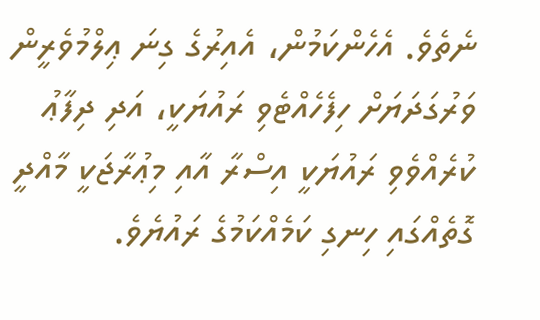ނެތެވެ. އެހެންކަމުން، އެއިރުގެ ގިނަ ޢިލްމުވެރީން ވަރުގަދަޔަށް ހިފެހެއްޓެވި ރައުޔަކީ، އަދި ދިފާޢު ކުރެއްވެވި ރައުޔަކީ އިސްރާ އާއި މިޢުރާޖަކީ މާއްދީ ގޮތެއްގައި ހިނގި ކަމެއްކަމުގެ ރައުޔެވެ.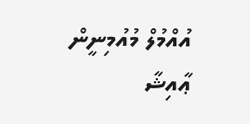އުއްމުލް މުއުމިނީން ޢާއިޝާ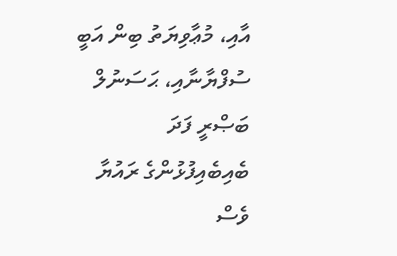އާއި، މުޢާވިޔަތު ބިން އަބީ ސުފްޔާނާއި، ޙަސަނުލް ބަޞްރީ ފަދަ ބެއިބެއިފުޅުންގެ ރައުޔާ ވެސް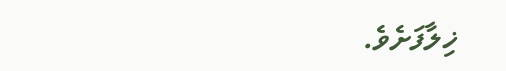ޚިލާފަށެވެ.